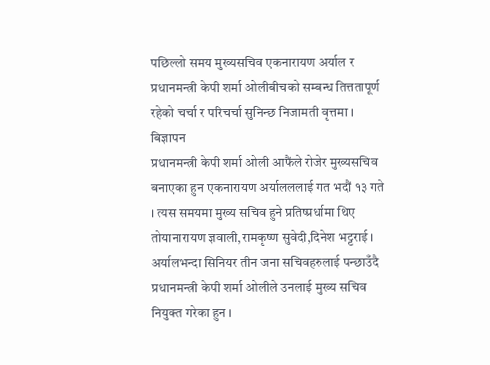पछिल्लो समय मुख्यसचिव एकनारायण अर्याल र प्रधानमन्त्री केपी शर्मा ओलीबीचको सम्बन्ध तित्ततापूर्ण रहेको चर्चा र परिचर्चा सुनिन्छ निजामती वृत्तमा ।
बिज्ञापन
प्रधानमन्त्री केपी शर्मा ओली आफैंले रोजेर मुख्यसचिव बनाएका हुन एकनारायण अर्यालललाई गत भदौं १३ गते । त्यस समयमा मुख्य सचिव हुने प्रतिष्प्रर्धामा थिए तोयानारायण ज्ञवाली,रामकृष्ण सुवेदी,दिनेश भट्टराई । अर्यालभन्दा सिनियर तीन जना सचिवहरुलाई पन्छाउँदै प्रधानमन्त्री केपी शर्मा ओलीले उनलाई मुख्य सचिव नियुक्त गरेका हुन ।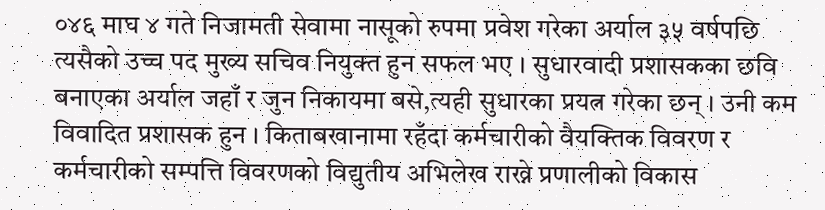०४६ माघ ४ गते निजामती सेवामा नासूको रुपमा प्रवेश गरेका अर्याल ३५ वर्षपछि त्यसैको उच्च पद मुख्य सचिव नियुक्त हुन सफल भए । सुधारवादी प्रशासकका छवि बनाएका अर्याल जहाँ र जुन निकायमा बसे,त्यही सुधारका प्रयत्न गरेका छन् । उनी कम विवादित प्रशासक हुन । किताबखानामा रहँदा कर्मचारीको वैयक्तिक विवरण र कर्मचारीको सम्पत्ति विवरणको विद्युतीय अभिलेख राख्ने प्रणालीको विकास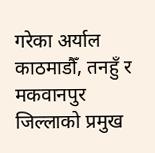गरेका अर्याल काठमाडौँ, तनहुँ र मकवानपुर जिल्लाको प्रमुख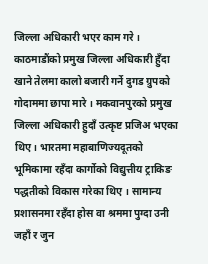जिल्ला अधिकारी भएर काम गरे । काठमाडौंको प्रमुख जिल्ला अधिकारी हुँदा खाने तेलमा कालो बजारी गर्ने दुगड ग्रुपको गोदाममा छापा मारे । मकवानपुरको प्रमुख जिल्ला अधिकारी हुदाँ उत्कृष्ट प्रजिअ भएका थिए। भारतमा महाबाणिज्यदूतको भूमिकामा रहँदा कार्गोको विद्युत्तीय ट्राकिङ पद्धतीको विकास गरेका थिए । सामान्य प्रशासनमा रहँदा होस वा श्रममा पुग्दा उनी जहाँ र जुन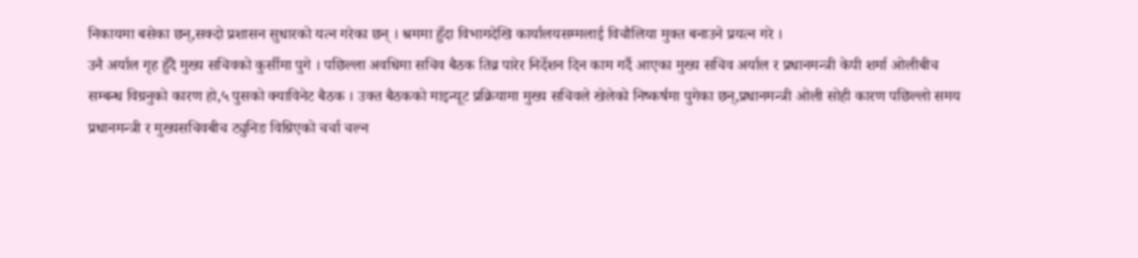निकायमा बसेका छन्,सक्दो प्रशासन सुधारको यत्न गरेका छन् । श्रममा हुँदा विभागदेखि कार्यालयसम्मलाई विचौलिया मुक्त बनाउने प्रयत्न गरे ।
उनै अर्याल गृह हुँदै मुख्य सचिवको कुर्सीमा पुगे । पछिल्ला अवधिमा सचिव बैठक तिव्र पारेर निर्देशन दिन काम गर्दै आएका मुख्य सचिव अर्याल र प्रधानमन्त्री केपी शर्मा ओलीबीच सम्बन्ध विग्रनुको कारण हो,५ पुसको क्याविनेट बैठक । उक्त बैठकको माइन्यूट प्रक्रियामा मुख्य सचिवले खेलेको निष्कर्षमा पुगेका छन्,प्रधानमन्त्री ओली सोही कारण पछिल्लो समय प्रधानमन्त्री र मुख्यसचिवबीच ट्युनिङ विग्रिएको चर्चा चल्न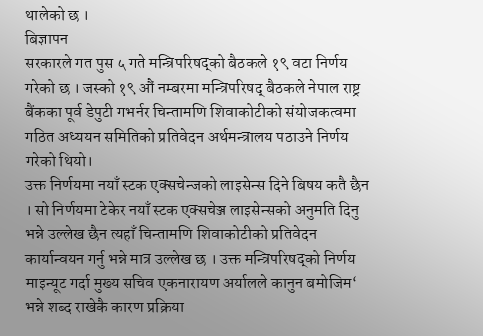थालेको छ ।
बिज्ञापन
सरकारले गत पुस ५ गते मन्त्रिपरिषद्को बैठकले १९ वटा निर्णय गरेको छ । जस्को १९ औं नम्बरमा मन्त्रिपरिषद् बैठकले नेपाल राष्ट्र बैंकका पूर्व डेपुटी गभर्नर चिन्तामणि शिवाकोटीको संयोजकत्वमा गठित अध्ययन समितिको प्रतिवेदन अर्थमन्त्रालय पठाउने निर्णय गरेको थियो।
उक्त निर्णयमा नयाँ स्टक एक्सचेन्जको लाइसेन्स दिने बिषय कतै छैन । सो निर्णयमा टेकेर नयाँ स्टक एक्सचेञ्ज लाइसेन्सको अनुमति दिनु भन्ने उल्लेख छैन त्यहाँ चिन्तामणि शिवाकोटीको प्रतिवेदन कार्यान्वयन गर्नु भन्ने मात्र उल्लेख छ । उक्त मन्त्रिपरिषद्को निर्णय माइन्यूट गर्दा मुख्य सचिव एकनारायण अर्यालले कानुन बमोजिम‘ भन्ने शब्द राखेकै कारण प्रक्रिया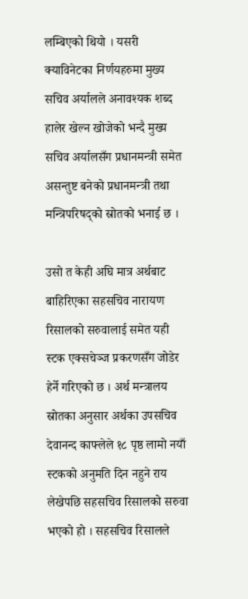लम्बिएको थियो । यसरी क्याविनेटका निर्णयहरुमा मुख्य सचिव अर्यालले अनावश्यक शब्द हालेर खेल्न खोजेको भन्दै मुख्य सचिव अर्यालसँग प्रधानमन्त्री समेत असन्तुष्ट बनेको प्रधानमन्त्री तथा मन्त्रिपरिषद्को स्रोतको भनाई छ ।

उसो त केही अघि मात्र अर्थबाट बाहिरिएका सहसचिव नारायण रिसालको सरुवालाई समेत यही स्टक एक्सचेञ्ज प्रकरणसँग जोडेर हेर्ने गरिएको छ । अर्थ मन्त्रालय स्रोतका अनुसार अर्थका उपसचिव देवानन्द काफ्लेले १८ पृष्ठ लामो नयाँ स्टकको अनुमति दिन नहुने राय लेखेपछि सहसचिव रिसालको सरुवा भएको हो । सहसचिव रिसालले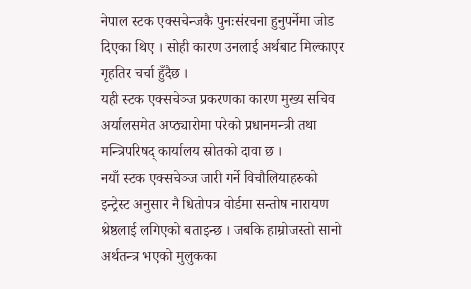नेपाल स्टक एक्सचेन्जकै पुनःसंरचना हुनुपर्नेमा जोड दिएका थिए । सोही कारण उनलाई अर्थबाट मिल्काएर गृहतिर चर्चा हुँदैछ ।
यही स्टक एक्सचेञ्ज प्रकरणका कारण मुख्य सचिव अर्यालसमेत अप्ठ्यारोमा परेको प्रधानमन्त्री तथा मन्त्रिपरिषद् कार्यालय स्रोतको दावा छ ।
नयाँ स्टक एक्सचेञ्ज जारी गर्ने विचौलियाहरुको इन्ट्रेस्ट अनुसार नै धितोपत्र वोर्डमा सन्तोष नारायण श्रेष्ठलाई लगिएको बताइन्छ । जबकि हाम्रोजस्तो सानो अर्थतन्त्र भएको मुलुकका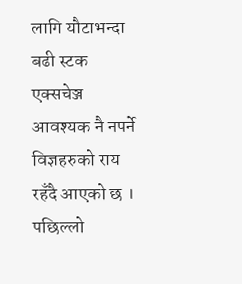लागि यौटाभन्दा बढी स्टक एक्सचेञ्ज आवश्यक नै नपर्ने विज्ञहरुको राय रहँदै आएको छ । पछिल्लो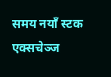समय नयाँ स्टक एक्सचेञ्ज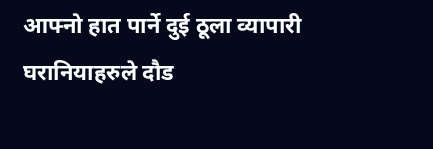आफ्नो हात पार्ने दुई ठूला व्यापारी घरानियाहरुले दौड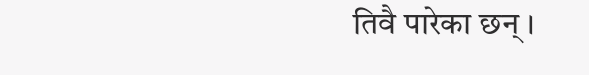तिवै पारेका छन् ।